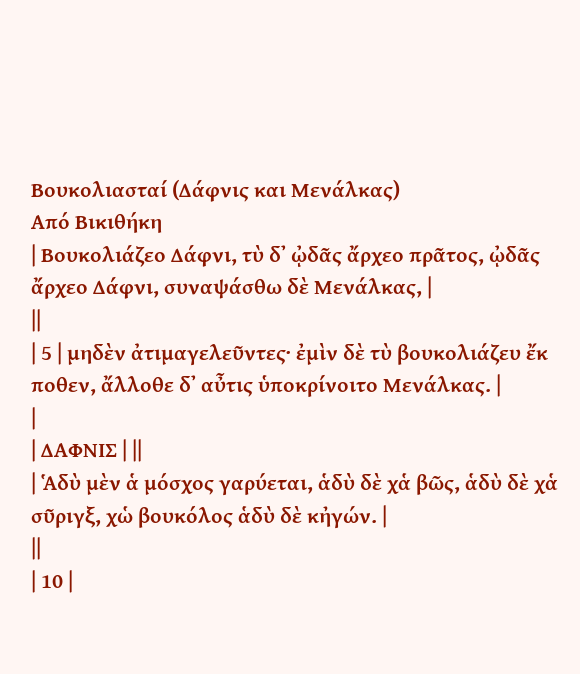Βουκολιασταί (Δάφνις και Μενάλκας)
Από Βικιθήκη
| Βουκολιάζεο Δάφνι, τὺ δ᾽ ᾠδᾶς ἄρχεο πρᾶτος, ᾠδᾶς ἄρχεο Δάφνι, συναψάσθω δὲ Μενάλκας, |
||
| 5 | μηδὲν ἀτιμαγελεῦντες· ἐμὶν δὲ τὺ βουκολιάζευ ἔκ ποθεν, ἄλλοθε δ᾽ αὖτις ὑποκρίνοιτο Μενάλκας. |
|
| ΔΑΦΝΙΣ | ||
| Ἁδὺ μὲν ἁ μόσχος γαρύεται, ἁδὺ δὲ χἁ βῶς, ἁδὺ δὲ χἁ σῦριγξ, χὡ βουκόλος ἁδὺ δὲ κἠγών. |
||
| 10 |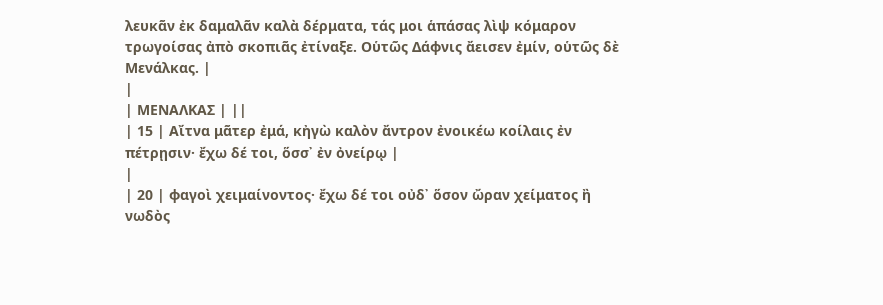λευκᾶν ἐκ δαμαλᾶν καλὰ δέρματα, τάς μοι ἁπάσας λὶψ κόμαρον τρωγοίσας ἀπὸ σκοπιᾶς ἐτίναξε. Οὑτῶς Δάφνις ἄεισεν ἐμίν, οὑτῶς δὲ Μενάλκας. |
|
| ΜΕΝΑΛΚΑΣ | ||
| 15 | Αἴτνα μᾶτερ ἐμά, κἠγὼ καλὸν ἄντρον ἐνοικέω κοίλαις ἐν πέτρῃσιν· ἔχω δέ τοι, ὅσσ᾽ ἐν ὀνείρῳ |
|
| 20 | φαγοὶ χειμαίνοντος· ἔχω δέ τοι οὐδ᾽ ὅσον ὤραν χείματος ἢ νωδὸς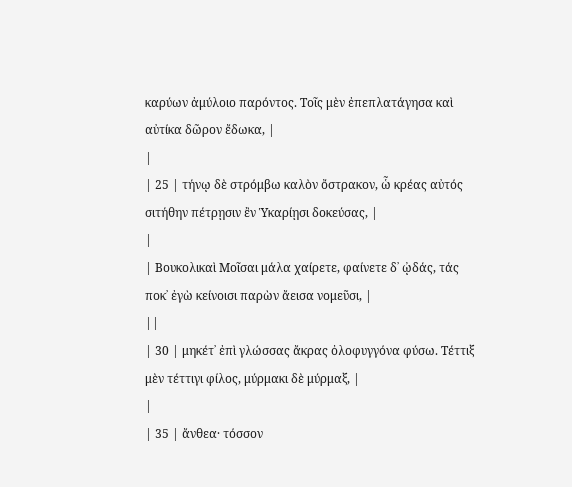καρύων ἀμύλοιο παρόντος. Τοῖς μὲν ἐπεπλατάγησα καὶ αὐτίκα δῶρον ἔδωκα, |
|
| 25 | τήνῳ δὲ στρόμβω καλὸν ὄστρακον, ὧ κρέας αὐτός σιτήθην πέτρῃσιν ἒν Ὑκαρίῃσι δοκεύσας, |
|
| Βουκολικαὶ Μοῖσαι μάλα χαίρετε, φαίνετε δ᾽ ᾠδάς, τάς ποκ᾽ ἐγὼ κείνοισι παρὼν ἄεισα νομεῦσι, |
||
| 30 | μηκέτ᾽ ἐπὶ γλώσσας ἄκρας ὀλοφυγγόνα φύσω. Τέττιξ μὲν τέττιγι φίλος, μύρμακι δὲ μύρμαξ, |
|
| 35 | ἄνθεα· τόσσον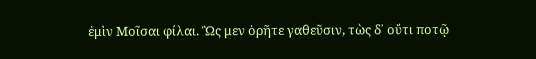ἐμὶν Μοῖσαι φίλαι. Ὣς μεν ὁρῆτε γαθεῦσιν, τὼς δ᾽ οὔτι ποτῷ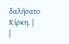δαλήσατο Κίρκη. |
|